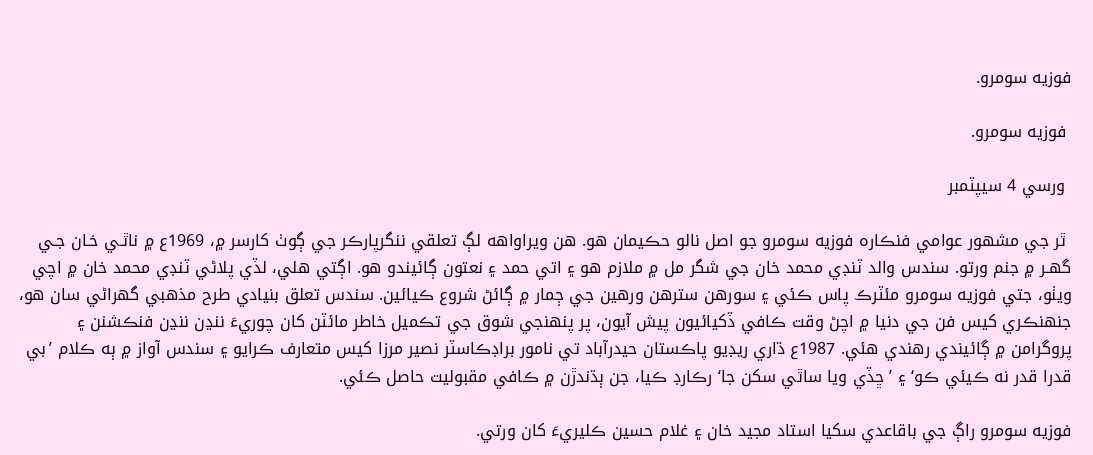فوزيه سومرو.

 فوزيه سومرو.

 ورسي 4 سيپٽمبر

 ٿر جي مشهور عوامي فنڪاره فوزيه سومرو جو اصل نالو حڪيمان هو. هن ويراواهه لڳ تعلقي ننگرپارڪر جي ڳوٺ کارسر ۾، 1969ع ۾ ناٿـي خـان جـي گهـر ۾ جنم ورتو. سندس والد ٽنڊي محمد خان جي شگر مل ۾ ملازم هو ۽ اتي حمد ۽ نعتون ڳائيندو هو. اڳتي هلي، لڏي پلاڻي ٽنڊي محمد خان ۾ اچي ويٺو، جتي فوزيه سومرو مئٽرڪ پاس ڪئي ۽ سورهن سترهن ورهين جي ڄمار ۾ ڳائڻ شروع ڪيائين. سندس تعلق بنيادي طرح مذهبي گهراڻي سان هو، جنهنڪري کيس فن جي دنيا ۾ اچڻ وقت ڪافي ڏکيائيون پيش آيون، پر پنهنجي شوق جي تڪميل خاطر مائٽن کان چوريءَ ننڍن ننڍن فنڪشنن ۽ پروگرامن ۾ ڳائيندي رهندي هئي. 1987ع ڌاري ريڊيو پاڪستان حيدرآباد تي نامور براڊڪاسٽر نصير مرزا کيس متعارف ڪرايو ۽ سندس آواز ۾ ٻه ڪلام ’بي قدرا قدر نه ڪيئي ڪو‘ ۽ ’ڇڏي ويا ساٿي سکن جا‘ رڪارڊ ڪيا، جن ٻڌندڙن ۾ ڪافي مقبوليت حاصل ڪئي.

فوزيه سومرو راڳ جي باقاعدي سکيا استاد مجيد خان ۽ غلام حسين ڪليريءَ کان ورتي.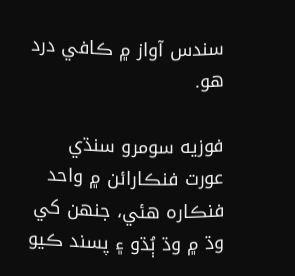سندس آواز ۾ ڪافي درد هو.

فوزيه سومرو سنڌي عورت فنڪارائن ۾ واحد فنڪاره هئي، جنهن کي وڌ ۾ وڌ ٻُڌو ۽ پسند ڪيو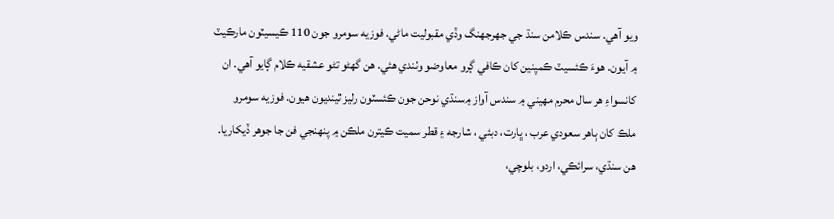ويو آهي. سندس ڪلامن سنڌ جي جهرجهنگ وڏي مقبوليت ماڻي. فوزيه سومرو جون 110 ڪيسيٽون مارڪيٽ ۾ آيون. هوءَ ڪئسيٽ ڪمپنين کان ڪافي ڳرو معاوضو وٺندي هئي. هن گهڻو تڻو عشقيه ڪلام ڳايو آهي. ان کانسواءِ هر سال محرم مهيني ۾ سندس آواز ۾سنڌي نوحن جون ڪئسٽون رليز ٿينديون هيون. فوزيه سومرو ملڪ کان ٻاهر سعودي عرب ، ڀارت، دبئي ، شارجه ۽ قطر سميت ڪيترن ملڪن ۾ پنهنجي فن جا جوهر ڏيکاريا. هن سنڌي، سرائڪي، اردو، بلوچي،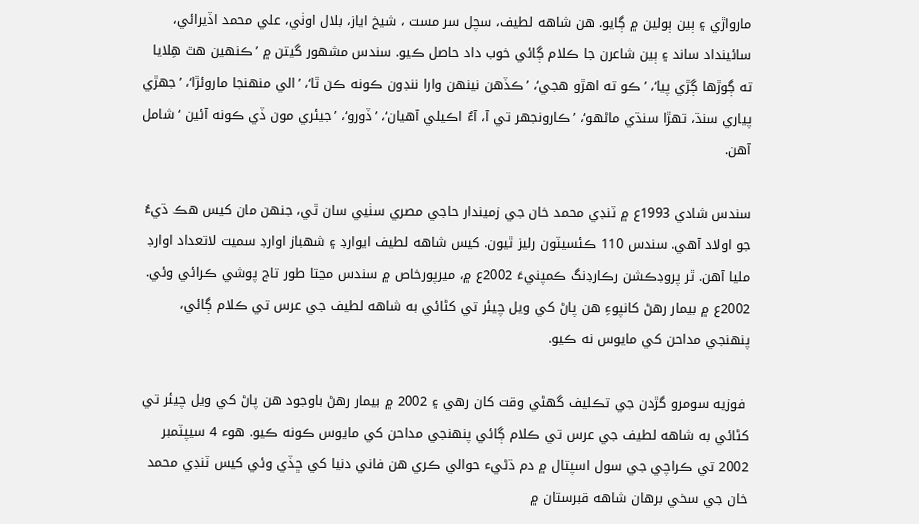مارواڙي ۽ ٻين ٻولين ۾ ڳايو. هن شاهه لطيف، سچل سر مست ، شيخ اياز، بلال اوٺي، علي محمد اڏيرائي، سائينداد ساند ۽ ٻين شاعرن جا ڪلام ڳائي خوب داد حاصل ڪيو. سندس مشهور گيتن ۾ ’ڪنهين هٿ هِلايا ته ڳوڙها ڳڙي پيا‘، ’ڪو ته اهڙو هجي‘، ’ڪڏهن نينهن وارا ننڊون ڪونه ڪن ٿا‘، ’الي منهنجا ماروئڙا‘، ’جهڙي پياري سنڌ، تهڙا سنڌي ماڻهو‘، ’ڪارونجهر تي آ، آءٌ اڪيلي آهيان‘، ’ڏورو‘، ’جيئري مون ڏي ڪونه آئين ‘ شامل آهن.

سندس شادي 1993ع ۾ ٽنڊي محمد خان جي زميندار حاجي مصري سٺيي سان ٿي، جنهن مان کيس هڪ ڌيءُ جو اولاد آهي. سندس 110 ڪئسيٽون رليز ٿيون. کيس شاهه لطيف ايوارڊ ۽ شهباز اوارڊ سميت لاتعداد اوارڊ مليا آهن. ٿر پروڊڪشن رڪارڊنگ ڪمپنيءَ 2002ع ۾، ميرپورخاص ۾ سندس مڃتا طور تاج پوشي ڪرائي وئي. 2002ع ۾ بيمار رهڻ کانپوءِ هن پاڻ کي ويل چيئر تي کڻائي به شاهه لطيف جي عرس تي ڪلام ڳائي، پنهنجي مداحن کي مايوس نه ڪيو.

 فوزيه سومرو گڙدن جي تڪليف گهڻي وقت کان رهي ۽ 2002 ۾ بيمار رهڻ باوجود هن پاڻ کي ويل چيئر تي کڻائي به شاهه لطيف جي عرس تي ڪلام ڳائي پنهنجي مداحن کي مايوس ڪونه ڪيو. هوء 4 سيپٽمبر 2002 تي ڪراچي جي سول اسپتال ۾ دم ڌڻيء حوالي ڪري هن فاني دنيا کي ڇڏي وئي کيس ٽنڊي محمد خان جي سخي برهان شاهه قبرستان ۾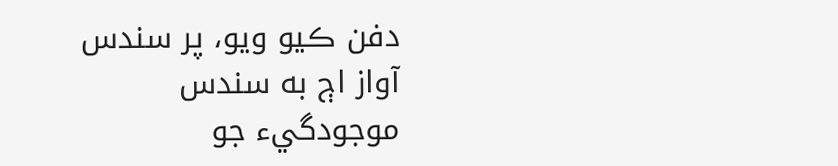دفن ڪيو ويو، پر سندس آواز اڄ به سندس موجودگيء جو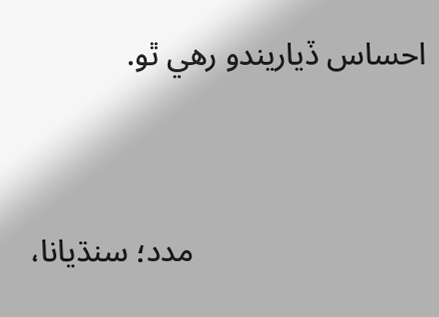احساس ڏياريندو رهي ٿو.



                              مدد؛ سنڌيانا،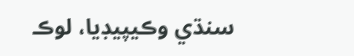سنڌي وڪيپيڊيا، لوڪ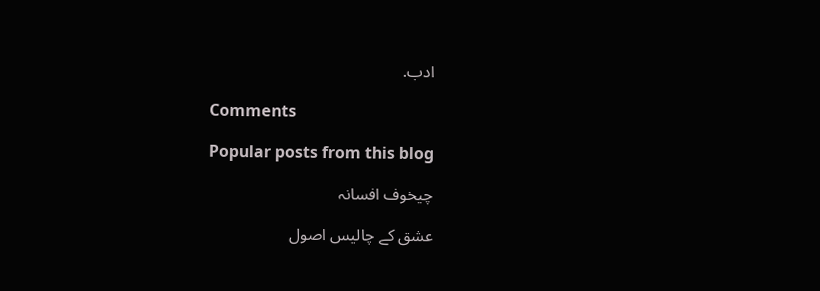ادب.

Comments

Popular posts from this blog

چیخوف افسانہ

عشق کے چالیس اصول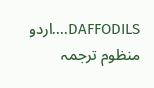DAFFODILS....اردو منظوم ترجمہ